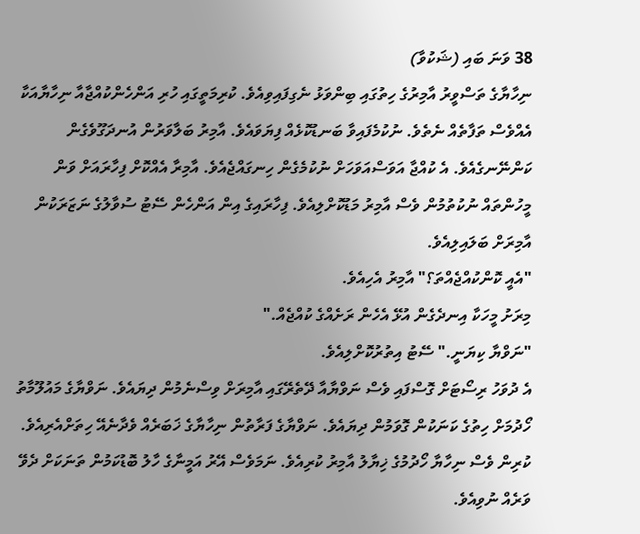38 ވަނަ ބައި (ޝަކުވާ)
ނިހާޔާގެ ތަސްވީރު އާމިރުގެ ހިތުގައި ބިންވަޅު ނެގިފައިވިއެވެ. ކުރިމަތީގައި ހުރި އަންހެންކުއްޖާއާ ނިހާޔާއަކާ އެއްވެސް ތަފާތެއް ނެތެވެ. ނުކުމެފައިވާ ބަނޑުކޮޅެއް ފިޔަވައެވެ. އާމިރު ބަލާވަރުން އުނދަގޫވެގެން ކަންނޭނގެއެވެ. އެ ކުއްޖާ އަވަސްއަވަހަށް ނުކުމެގެން ހިނގައްޖެއެވެ. އާމިރާ އެއްކޮށް ފިހާރައަށް ވަން މީހުންތައް ނުކުތުމުން ވެސް އާމިރު މަޑުކޮށްލިއެވެ. ފިހާރައިގެ އިން އަންހެން ސޭޓު ސުވާލުގެ ނަޒަރަކުން އާމިރަށް ބަލައިލިއެވެ.
"އެއީ ކޮންކުއްޖެއްތަ؟" އާމިރު އެހިއެވެ.
މިރަށު މީހަކާ އިނދެގެން އުޅޭ އެހެން ރަށެއްގެ ކުއްޖެއް."
"ނަވްޔާ ކިޔަނީ." ސޭޓު އިތުރުކޮށްލިއެވެ.
އެ ދުވަހު ރިސޯޓަށް ގޮސްފައި ވެސް ނަވްޔާއާ ދޭތެރޭގައި އާމިރަށް ވިސްނެމުން ދިޔައެވެ. ނަވްޔާގެ މައުލޫމާތު ހޯދުމަށް ހިތުގެ ކަނަކުން ގޮވަމުން ދިޔައެވެ. ނަވްޔާގެ ފަރާތުން ނިހާޔާގެ ޚަބަރެއް ވެދާނެއޭ ހިތަށްއެރިއެވެ. ކުރިން ވެސް ނިހާޔާ ހޯދުމުގެ ޚިޔާލު އާމިރު ކުރިއެވެ. ނަމަވެސް އޭރު އަމީނާގެ ހާލު ބޮޑުކަމުން ތަނަކަށް ދެވޭ ވަރެއް ނުވިއެވެ.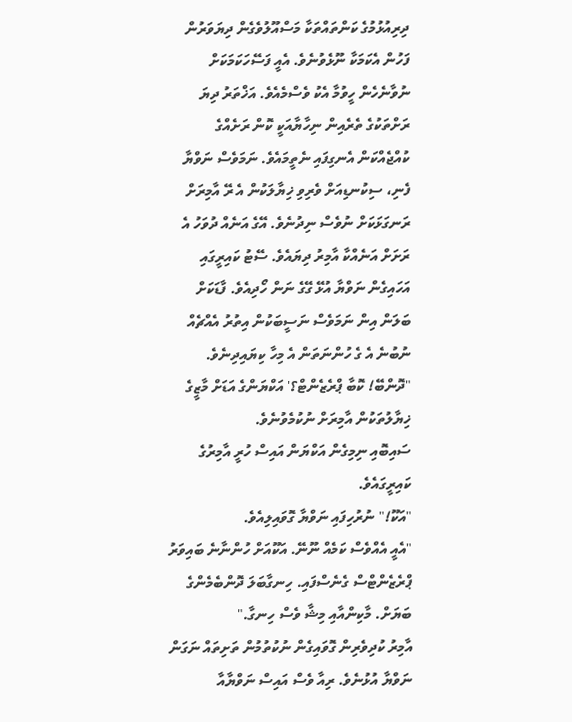ދިރިއުޅުމުގެ ކަންތައްތަކާ މަސްއޫލުވެގެން ދިޔަވަރުން ފަހުން އެކަމަކާ ނޫޅެވުނެވެ. އެއީ ފަސޭހަކަމަކަށް ނުވާނެހެން ހީވުމާ އެކު ވެސްމެއެވެ. އަޚްތަރު ދިޔަ ރަށްތަކުގެ ތެރެއިން ނިހާޔާއަކީ ކޮން ރަށެއްގެ ކުއްޖެއްކަން އެނގިފައި ނެތީމައެވެ. ނަމަވެސް ނަވްޔާ ފެނި، ސިކުނޑިއަށް ވެރިވި ޚިޔާލަކުން އެ ރޭ އާމިރަށް ރަނގަޅަކަށް ނުވެސް ނިދުނެވެ. އޭގެ އަނެއް ދުވަހު އެ ރަށަށް އަނެއްކާ އާމިރު ދިޔައެވެ. ސޭޓު ކައިރީގައި އަހައިގެން ނަވްޔާ އުޅޭ ގޭގެ ނަން ހޯދިއެވެ. ފާޑަކަށް ބަލަން އިން ނަމަވެސް ނަސީބަކުން އިތުރު އެއްޗެއް ނުބުނެ އެ ގެ ހުންނަތަން އެ މިހާ ކިޔައިދިނެވެ.
"ދޮންބޭ! ކޮބާ ޕްރެޒެންޓް؟' އަކްޔަންގެ އަޑަށް މާޒީގެ ޚިޔާލުތަކުން އާމިރަށް ނުކުމެވުނެވެ.
ސައިބޮއި ނިމިގެން އަކްޔަން އައިސް ހުރީ އާމިރުގެ ކައިރީގައެވެ.
"އަކޫ!" ނުރުހިފައި ނަވްޔާ ގޮވައިލިއެވެ.
"އެއީ އެއްވެސް ކަމެއް ނޫނޭ. އަކޫއަށް ހުންނާނެ ބައިވަރު ޕްރެޒެންޓްސް ގެނެސްފައި. ހިނގާބަލަ ދޮންބެމެންގެ ބަޔަށް. މާކިންއާއި މިޝާ ވެސް ހިނގާ."
އާމިރު ކުދިވެރިން ގޮވައިގެން ނުކުތުމުން ތަށިތައް ނަގަން ނަވްޔާ އުޅުނެވެ. ރިއާ ވެސް އައިސް ނަވްޔާއާ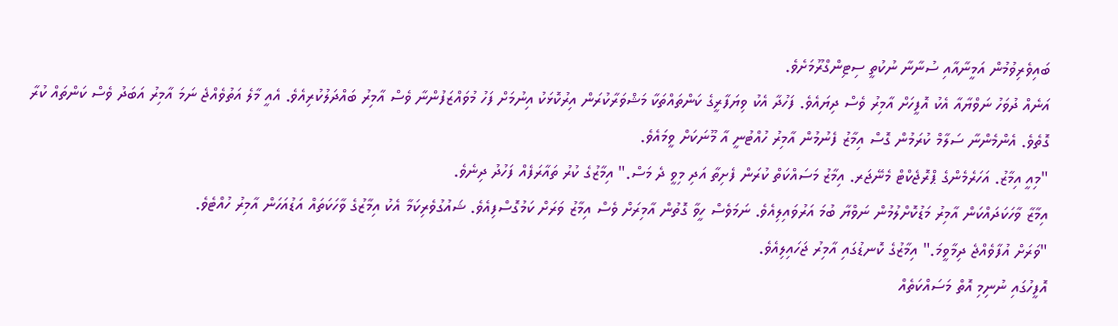ބައިވެރިވުމުން އަމީނާއާއި ސުނާނާ ނުކުތީ ސިޓިންގްރޫމަށެވެ.
އަނެއް ދުވަހު ނަވްޔާއާ އެކު އޮފީހަށް އާމިރު ވެސް ދިޔައެވެ. ފަހުދާ އެކު ވިޔަފާރީގެ ކަންތައްތަކާ މަޝްވަރާކުރަން އިރުކޮޅަކު އިނުމަށް ފަހު މުވައްޒަފުންނާ ވެސް އާމިރު ބައްދަލުކުރިއެވެ. އެއީ މާލެ އަތުވެއްޖެ ނަމަ އާމިރު އަބަދު ވެސް ކަންތައް ކުރާ ގޮތެވެ. އެންމެންނާ ސަލާމް ކުރަމުން ގޮސް އިމާޒު ފެނުމުން އާމިރު ހުއްޓުނީ އާ މޫނަކަށް ވީމައެވެ.
"މިއީ އިމާޒު. އަހަރެމެންގެ ޕްރޮޖެކްޓް މެނޭޖަރ. އިމާޒު މަސައްކަތް ކުރަން ފެށިތާ އަދި މިވީ ދެ މަސް." އިމާޒުގެ ކުރު ތައާރަފެއް ފަހުދު ދިނެވެ.
އިމާޒާ ވާހަކަދައްކަން އާމިރު މަޑުކޮށްލުމުން ނަވްޔާ ބުމަ އަރުވައިލިއެވެ. ނަމަވެސް ހީވާ ގޮތުން އާމިރަށް ވެސް އިމާޒު ވަރަށް ކަމުގޮސްފިއެވެ. ޝައުގުވެރިކަމާ އެކު އިމާޒުގެ ވާހަކަތައް އަޑުއަހަން އާމިރު ހުއްޓެވެ.
"ވަރަށް އުފާވެއްޖެ ދިމާވީމަ." އިމާޒުގެ ކޮނޑުގައި އާމިރު ޖަހައިލިއެވެ.
އޮފީހުގައި ނުނިމި އޮތް މަސައްކަތެއް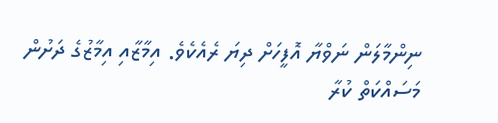ނިންމާލަން ނަވްޔާ އޮފީހަށް ދިޔަ ރެއެކެވެ. އިމާޒާއި އިމާޒުގެ ދަށުން މަސައްކަތް ކުރާ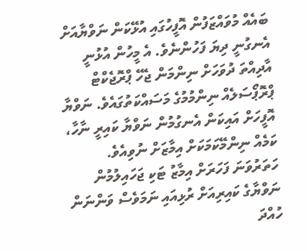ބައެއް މުވައްޒަފުން އޮފީހުގައި އުޅޭކަން ނަވްޔާއަށް އެނގުނީ ދިޔަ ފަހުންނެވެ. އެ މީހުން އުޅުނީ އާދިއްތަ ދުވަހަށް ނިންމަން ޖެހޭ ޕްރޮޖެކްޓް ޕްރޮޕޯސަލެއް ނިންމުމުގެ މަސައްކަތުގައެވެ. ނަވްޔާ އޮފީހަށް އައިކަން އެނގުމުން ނަވްޔާ ކައިރީ ނާހާ، ކަމެއް ނިންމޭކަމަކަށް އިމާޒަށް ނުވިއެވެ. ހަތަރުވަނަ ފަހަރަށް އިމާޒު ޓަކި ޖަހައިލުމުން ނަވްޔާގެ ކައިރިއަށް ރުޅިއައި ނަމަވެސް ވަންނަން ހުއްދަ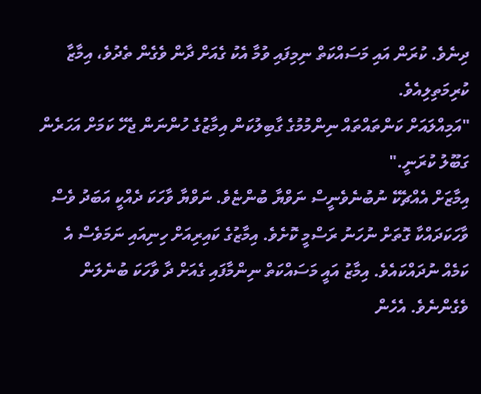ދިނެވެ. ކުރަން އައި މަސައްކަތް ނިމިފައި ވުމާ އެކު ގެއަށް ދާން ވެގެން ތެދުވެ، އިމާޒާ ކުރިމަތިލިއެވެ.
"އަމިއްލައަށް ކަންތައްތައް ނިންމުމުގެ ގާބިލުކަން އިމާޒުގެ ހުންނަން ޖެހޭ ކަމަށް އަހަރެން ގަބޫލު ކުރަނީ."
އިމާޒަށް އެއްޗެކޭ ނުބުނެވެނީސް ނަވްޔާ ބުންޏެވެ. ނަވްޔާ ވާހަކަ ދެއްކީ އަބަދު ވެސް ވާހަކަދައްކާ ގޮތަށް ނުހަނު ރަސްމީ ކޮށެވެ. އިމާޒުގެ ކައިރިއަށް ހިނިއައި ނަމަވެސް އެ ކަމެއް ނުދައްކައެވެ. އިމާޒު އައީ މަސައްކަތް ނިންމާފައި ގެއަށް ދާ ވާހަކަ ބުނެލަން ވެގެންނެވެ. އެހެން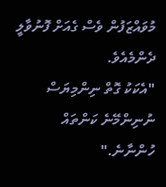މުވައްޒަފުން ވެސް ގެއަށް ފޮނުވާލީ ދެންމެއެވެ.
"އެކަކު ގޮތް ނިންމިޔަސް ނުނިންމޭނެ ކަންތައް ހުންނާނެ."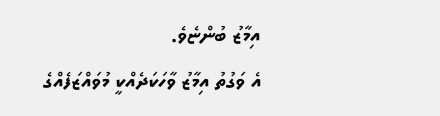އިމާޒު ބުންޏެވެ.
އެ ވަގުތު އިމާޒު ވާހަކަދެއްކީ މުވައްޒަފެއްގެ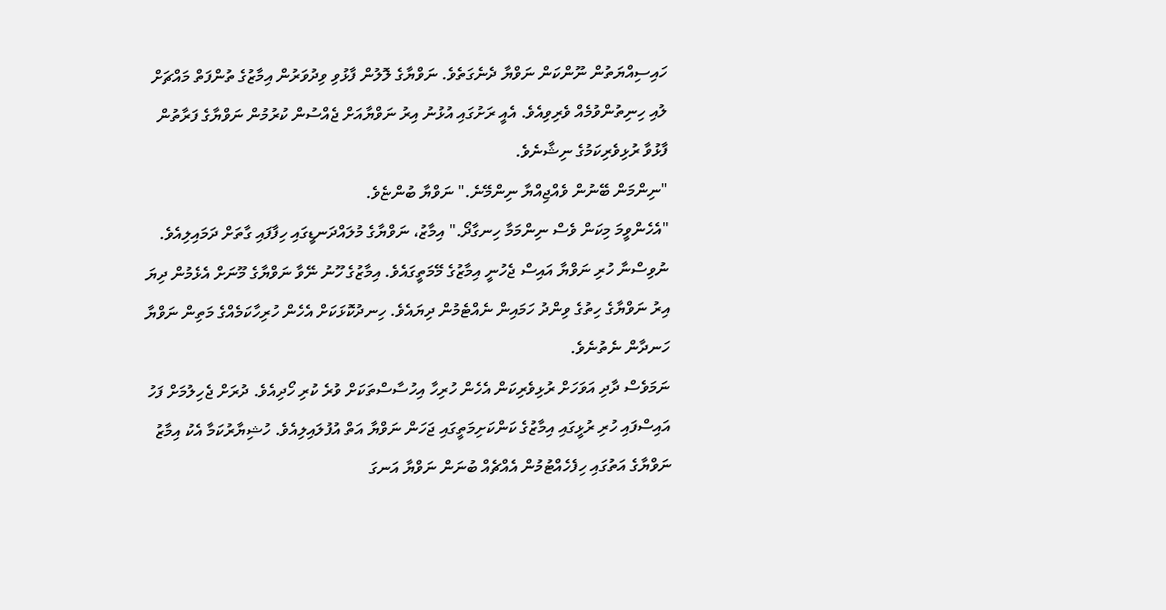ހައިސިއްޔަތުން ނޫންކަން ނަވްޔާ ދެނެގަތެވެ. ނަވްޔާގެ ލޮލުން ފާޅުވި ވިދުވަރުން އިމާޒުގެ ތުންފަތް މައްޗަށް ލުއި ހިނިތުންވުމެއް ވެރިވިއެވެ. އެއީ ރަށުގައި އުޅުނު އިރު ނަވްޔާއަށް ޖެއްސުން ކުރުމުން ނަވްޔާގެ ފަރާތުން ފާޅުވާ ރުޅިވެރިކަމުގެ ނިޝާނެވެ.
"ނިންމަން ބޭނުން ވެއްޖިއްޔާ ނިންމޭނެ." ނަވްޔާ ބުންޏެވެ.
"އެހެންވީމަ މިކަން ވެސް ނިންމަމާ ހިނގާދޯ." އިމާޒު، ނަވްޔާގެ މުލައްދަނޑީގައި ހިފާފައި ގާތަށް ދަމައިލިއެވެ.
ނުވިސްނާ ހުރި ނަވްޔާ އައިސް ޖެހުނީ އިމާޒުގެ މޭމަތީގައެވެ. އިމާޒުގެ ހޫނު ނޭވާ ނަވްޔާގެ މޫނަށް އެޅެމުން ދިޔަ އިރު ނަވްޔާގެ ހިތުގެ ވިންދު ހަމައިން ނެއްޓެމުން ދިޔައެވެ. ހިނދުކޮޅަކަށް އެހެން ހުރިހާކަމެއްގެ މަތިން ނަވްޔާ ހަނދާން ނެތުނެވެ.
ނަމަވެސް ދާދި އަވަހަށް ރުޅިވެރިކަން އެހެން ހުރިހާ އިހުސާސްތަކަށް ވުރެ ކުރި ހޯދިއެވެ. ދުރަށް ޖެހިލުމަށް ފަހު އައިސްފައި ހުރި ރުޅީގައި އިމާޒުގެ ކަންކަށިމަތީގައި ޖަހަން ނަވްޔާ އަތް އުފުލައިލިއެވެ. ހުޝިޔާރުކަމާ އެކު އިމާޒު ނަވްޔާގެ އަތުގައި ހިފެހެއްޓުމުން އެއްޗެއް ބުނަން ނަވްޔާ އަނގަ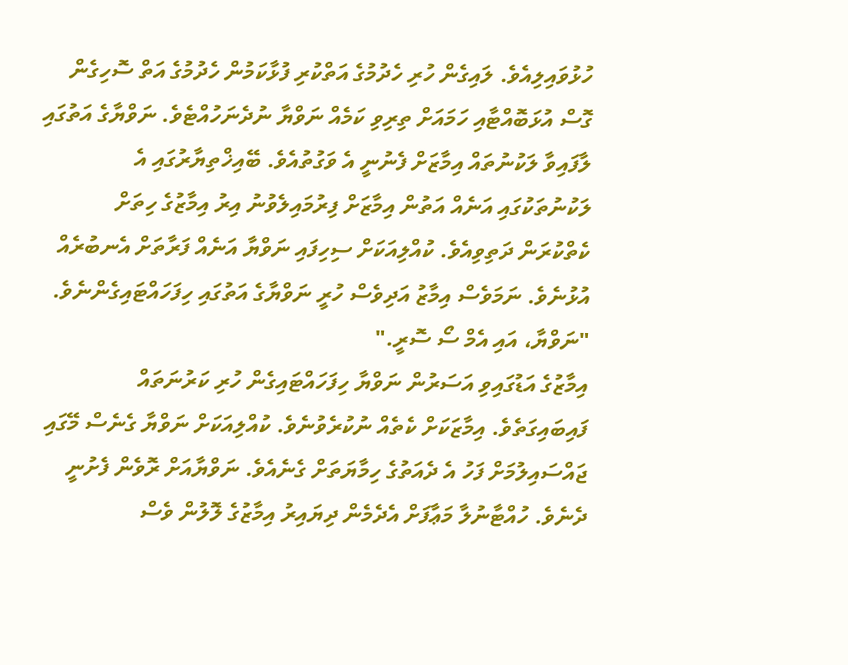ހުޅުވައިލިއެވެ. ލައިގެން ހުރި ހެދުމުގެ އަތްކުރި ފުޅާކަމުން ހެދުމުގެ އަތް ސޮހިގެން ގޮސް އުޅަބޮއްޓާއި ހަމައަށް ތިރިވި ކަމެއް ނަވްޔާ ނުދެނަހުއްޓެވެ. ނަވްޔާގެ އަތުގައި ލާފައިވާ ލަކުނުތައް އިމާޒަށް ފެނުނީ އެ ވަގުތުއެވެ. ބޭއިޚްތިޔާރުގައި އެ ލަކުނުތަކުގައި އަނެއް އަތުން އިމާޒަށް ފިރުމައިލެވުނު އިރު އިމާޒުގެ ހިތަށް ކެތްކުރަން ދަތިވިއެވެ. ކުއްލިއަކަށް ސިހިފައި ނަވްޔާ އަނެއް ފަރާތަށް އެނބުރެއް އުޅުނެވެ. ނަމަވެސް އިމާޒު އަދިވެސް ހުރީ ނަވްޔާގެ އަތުގައި ހިފަހައްޓައިގެންނެވެ.
"ނަވްޔާ، އައި އެމް ސޯ ސޮރީ."
އިމާޒުގެ އަޑުގައިވި އަސަރުން ނަވްޔާ ހިފަހައްޓައިގެން ހުރި ކަރުނަތައް ފައިބައިގަތެވެ. އިމާޒަކަށް ކެތެއް ނުކުރެވުނެވެ. ކުއްލިއަކަށް ނަވްޔާ ގެނެސް މޭގައި ޖައްސައިލުމަށް ފަހު އެ ދެއަތުގެ ހިމާޔަތަށް ގެނެއެވެ. ނަވްޔާއަށް ރޮވެން ފެށުނީ ދެނެވެ. ހުއްޓާނުލާ މަޢާފަށް އެދެމެން ދިޔައިރު އިމާޒުގެ ލޮލުން ވެސް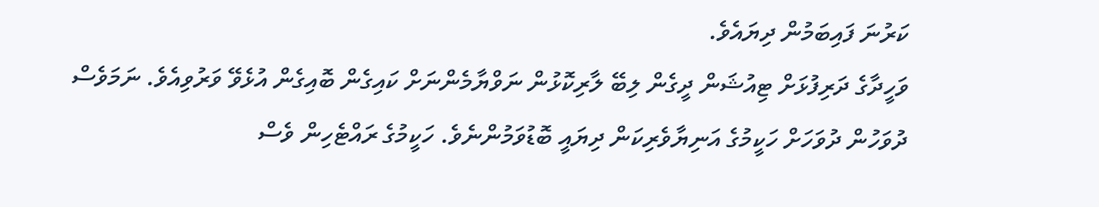ކަރުނަ ފައިބަމުން ދިޔައެވެ.
ވަހީދާގެ ދަރިފުޅަށް ޓިއުޝަން ދީގެން ލިބޭ ލާރިކޮޅުން ނަވްޔާމެންނަށް ކައިގެން ބޮއިގެން އުޅެވޭ ވަރުވިއެވެ. ނަމަވެސް ދުވަހުން ދުވަހަށް ހަކީމުގެ އަނިޔާވެރިކަން ދިޔައީ ބޮޑުވަމުންނެވެ. ހަކީމުގެ ރައްޓެހިން ވެސް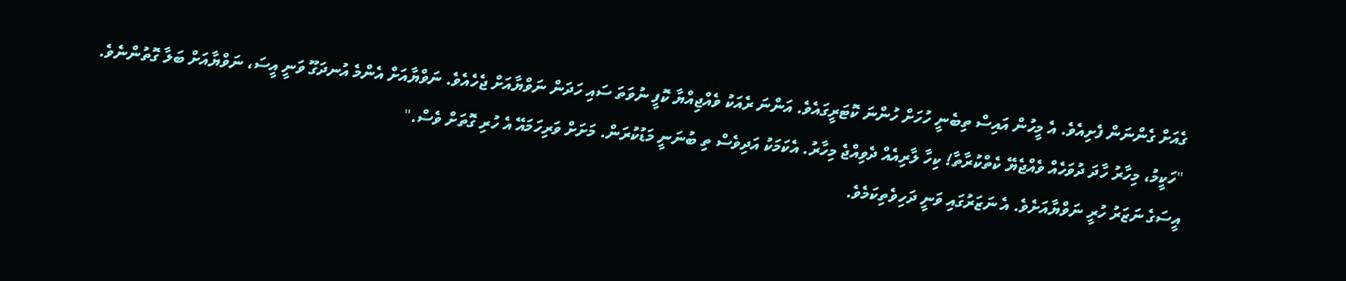ގެއަށް ގެންނަން ފެށިއެވެ. އެ މީހުން އައިސް ތިބެނީ ހުހަށް ހުންނަ ކޮޓަރީގައެވެ. އަންނަ ރެއަކު ވެއްޖިއްޔާ ކޮފީ ނުވަތަ ސައި ހަދަން ނަވްޔާއަށް ޖެހެއެވެ. ނަވްޔާއަށް އެންމެ އުނދަގޫ ވަނީ އީސަ، ނަވްޔާއަށް ބަލާ ގޮތުންނެވެ.
"ހަކީމު، މިހާރު ހާދަ ދުވަހެއް ވެއްޖެޔޭ ކެތްކުރާތާ! ކިހާ ލާރިއެއް ދެވިއްޖެ މިހާރު. އެކަމަކު އަދިވެސް ތި ބުނަނީ މަޑުކުރަން. މަށަށް ވަރިހަމައޭ އެ ހުރި ގޮތަށް ވެސް."
އީސަގެ ނަޒަރު ހުރީ ނަވްޔާއަށެވެ. އެ ނަޒަރުގައި ވަނީ ދަހިވެތިކަމެވެ.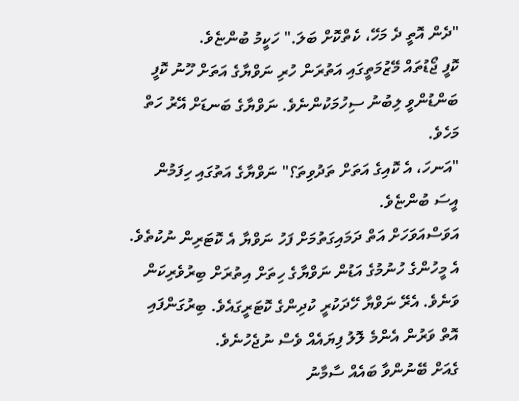"ދެން އޮތީ ދެ މަހޭ، ކެތްކޮށް ބަލަ." ހަކީމު ބުންޏެވެ.
ކޮފީ ޖޯޑުތައް މޭޒުމަތީގައި އަތުރަން ހުރި ނަވްޔާގެ އަތަށް ހޫނު ކޮފީ ބަންޑުންވީ ލިބުނު ސިހުމަކުންނެވެ. ނަވްޔާގެ ބަނޑަށް އޭރު ހަތް މަހެވެ.
"އަނހަ، އެ ކޮއިގެ އަތަށް ތަދުވިތަ؟" ނަވްޔާގެ އަތުގައި ހިފަމުން އީސަ ބުންޏެވެ.
އަވަސްއަވަހަށް އަތް ދަމައިގަތުމަށް ފަހު ނަވްޔާ އެ ކޮޓަރިން ނުކުތެވެ. އެ މީހުންގެ ހުނުމުގެ އަޑުން ނަވްޔާގެ ހިތަށް އިތުރަށް ބިރުވެރިކަން ވަނެވެ. އެރޭ ނަވްޔާ ހޭދަކުރީ ކުދިންގެ ކޮޓަރީގައެވެ. ބިރުގަންފައި އޮތް ވަރުން އެންމެ ލޮލު ފިޔައެއް ވެސް ނުޖެހުނެވެ.
ގެއަށް ބޭނުންވާ ބައެއް ސާމާނު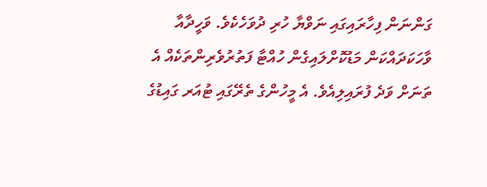ގަންނަން ފިހާރައިގައި ނަވްޔާ ހުރި ދުވަހެކެވެ. ވަހީދާއާ ވާހަކަދައްކަން މަޑުކޮށްލައިގެން ހުއްޓާ ފަތުރުވެރިންތަކެއް އެ ތަނަށް ވަދެ ފުރައިލިއެވެ. އެ މީހުންގެ ތެރޭގައި ޓުއަރ ގައިޑުގެ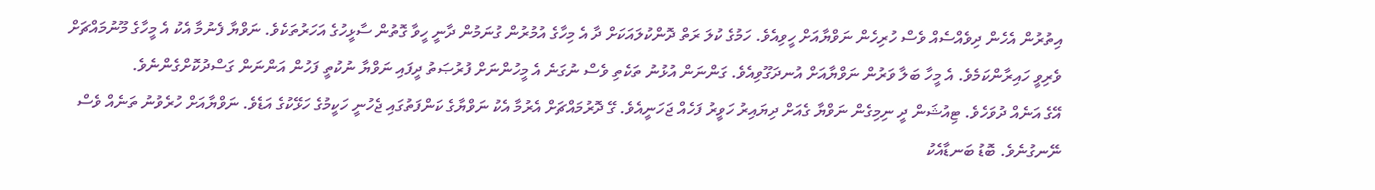އިތުރުން އެހެން ދިވެއްސެއް ވެސް ހުރިހެން ނަވްޔާއަށް ހީވިއެވެ. ހަމުގެ ކުލަ ރަތް ދޮންކުލައަކަށް ދާ އެ މިހާގެ އުމުރުން ގުނަމުން ދާނީ ހީވާ ގޮތުން ސާޅީހުގެ އަހަރުތަކެވެ. ނަވްޔާ ފެނުމާ އެކު އެ މީހާގެ މޫނުމައްޗަށް ވެރިވީ ހައިރާންކަމެވެ. އެ މީހާ ބަލާ ވަރުން ނަވްޔާއަށް އުނދަގޫވިއެވެ. ގަންނަން އުޅުނު ތަކެތި ވެސް ނުގަނެ އެ މީހުންނަށް ފުރުޞަތު ދީފައި ނަވްޔާ ނުކުތީ ފަހުން އަންނަން ގަސްދުކޮށްގެންނެވެ.
އޭގެ އަނެއް ދުވަހެވެ. ޓިއުޝަން ދީ ނިމިގެން ނަވްޔާ ގެއަށް ދިޔައިރު ހަވީރު ފަހެއް ޖަހަނީއެވެ. ގޭ ދޮރުމައްޗަށް އެރުމާ އެކު ނަވްޔާގެ ކަންފަތުގައި ޖެހުނީ ހަކީމުގެ ހަޅޭކުގެ އަޑެވެ. ނަވްޔާއަށް ހުރެވުނު ތަނެއް ވެސް ނޭނގުނެވެ. ބޮޑު ބަނޑާއެކު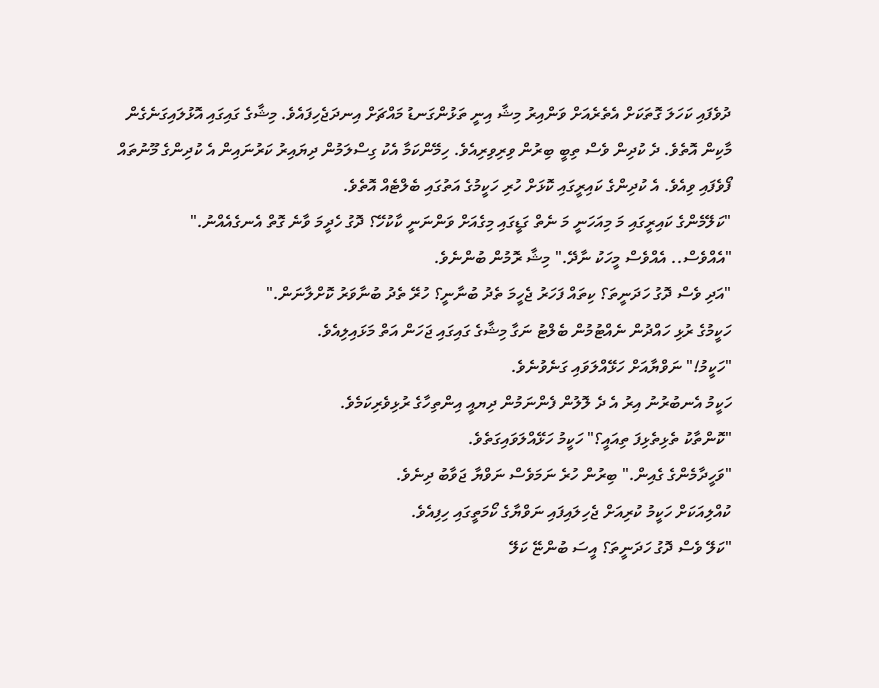ދުވެފައި ކަހަލަ ގޮތަކަށް އެތެރެއަށް ވަންއިރު މިޝާ އިނީ ތަޅުންގަނޑު މައްޗަށް އިނދަޖެހިފައެވެ. މިޝާގެ ގައިގައި އޮޅުލައިގަނެގެން މާކިން އޮތެވެ. ދެ ކުދިން ވެސް ތިބީ ބިރުން ވިރިވިރިއެވެ. ހިމޭންކަމާ އެކު ގިސްލަމުން ދިޔައިރު ކަރުނައިން އެ ކުދިންގެ މޫނުތައް ފޯވެފައި ވިއެވެ. އެ ކުދިންގެ ކައިރީގައި ކޮޅަށް ހުރި ހަކީމުގެ އަތުގައި ބެލްޓެއް އޮތެވެ.
"ކަލޭމެންގެ ކައިރީގައި މަ މިއަހަނީ މަ ނެތް ގަޑީގައި މިގެއަށް ވަންނަނީ ކާކުހޭ؟ ދޮގު ހެދީމަ ވާނެ ގޮތް އެނގެއެއްނު."
"އެއްވެސް.. އެއްވެސް މީހަކު ނާދޭ." މިޝާ ރޮމުން ބުންނެވެ.
"އަދި ވެސް ދޮގު ހަދަނީތަ؟ ކިތައް ފަހަރު ޖެހީމަ ތެދު ބުނާނީ؟ ހުރޭ ތެދު ބުނާވަރު ކޮށްލާނަން."
ހަކީމުގެ ރުޅި ހައްދުން ނެއްޓުމުން ބެލްޓު ނަގާ މިޝާގެ ގައިގައި ޖަހަން އަތް މަޅައިލިއެވެ.
"ހަކީމު!" ނަވްޔާއަށް ހަޅޭއްލަވައި ގަނެވުނެވެ.
ހަކީމު އެނބުރުނު އިރު އެ ދެ ލޮލުން ފެންނަމުން ދިޔއީ އިންތިހާގެ ރުޅިވެރިކަމެވެ.
"ކޮންތާކު ތެޅިތެޅިފަ ތިއައީ؟" ހަކީމު ހަޅޭއްލަވައިގަތެވެ.
"ވަހީދާމެންގެ ގެއިން." ބިރުން ހުރެ ނަމަވެސް ނަވްޔާ ޖަވާބު ދިނެވެ.
ކުއްލިއަކަށް ހަކީމު ކުރިއަށް ޖެހިލައިފައި ނަވްޔާގެ ކޯމަތީގައި ހިފިއެވެ.
"ކަލޭ ވެސް ދޮގު ހަދަނީތަ؟ އީސަ ބުންޏޭ ކަލޭ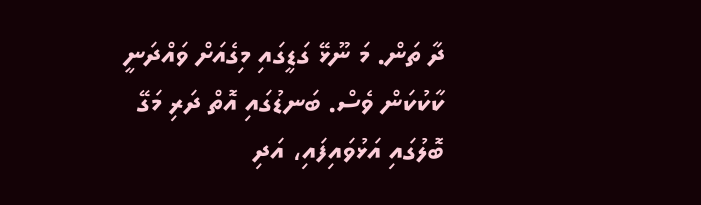ދާ ތަން. މަ ނޫޅޭ ގަޑީގައި މިގެއަށް ވައްދަނީ ކާކުކަން ވެސް. ބަނޑުގައި އޮތް ދަރި މަގޭ ބޮލުގައި އަޅުވައިފައި، އަދި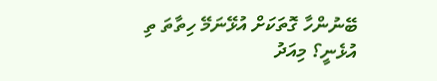ބޭނުންހާ ގޮތަކަށް އުޅޭނަމޭ ހިތާތަ ތި އުޅެނީ؟ މިއަދު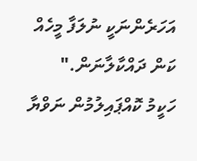އަހަރެންނަކީ ނުލަފާ މީހެއް ކަން ދައްކާލާނަން."
ހަކީމު ކޮއްޕައިލުމުން ނަވްޔާ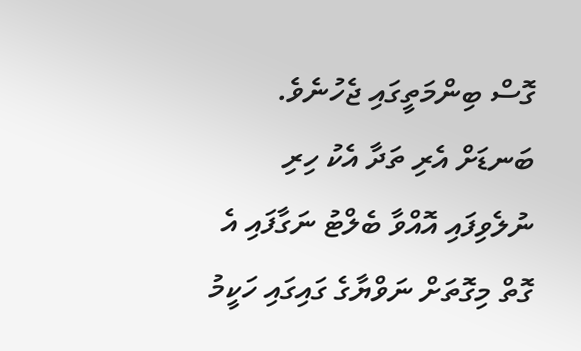ގޮސް ބިންމަތީގައި ޖެހުނެވެ. ބަނޑަށް އެރި ތަދާ އެކު ހިރި ނުލެވިފައި އޮއްވާ ބެލްޓު ނަގާފައި އެ ގޮތް މިގޮތަށް ނަވްޔާގެ ގައިގައި ހަކީމު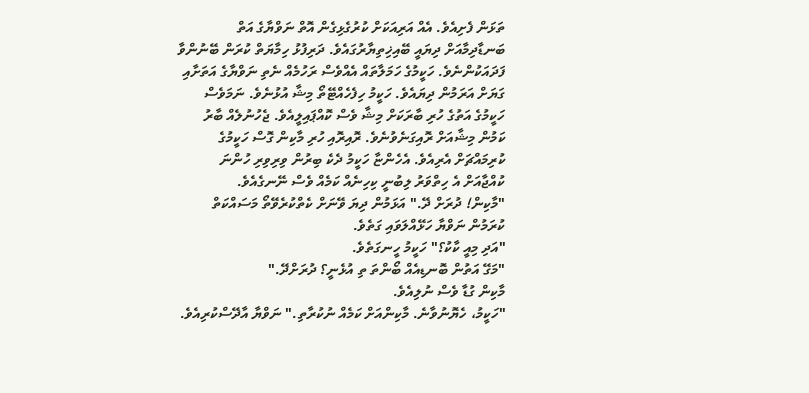ތަޅަން ފެށިއެވެ. އެއް އަރިއަކަށް ކުރުގެޅިގެން އޮތް ނަވްޔާގެ އަތް ބަނޑާދިމާއަށް ދިޔައީ ބޭއިޚިތިޔާރުގައެވެ. ދަރިފުޅު ހިމާޔަތް ކުރަން ބޭނުންވާ ފަދައަކުންނެވެ. ހަކީމުގެ ހަމަލާތައް އެއްވެސް ރަހުމެއް ނެތި ނަވްޔާގެ އަތަށާއި ގަޔަށް އަރަމުން ދިޔައެވެ. ހަކީމު ހިފެހެއްޓޭތޯ މިޝާ އުޅުނެވެ. ނަމަވެސް ހަކީމުގެ އަތުގެ ހުރި ބާރަކަށް މިޝާ ވެސް ކޮއްޕައިލީއެވެ. ޖެހުނުލެއް ބާރު ކަމުން މިޝާއަށް ރޮއިގަނެވުނެވެ. ރޮއިރޮއި ހުރި މާކިން ގޮސް ހަކީމުގެ ކުރިމައްޗަށް އެރިއެވެ. އެހެންޏާ ހަކީމު ދެކެ ބިރުން ވިރިވިރި ހުންނަ ކުއްޖާއަށް އެ ހިތްވަރު ލިބުނީ ކިހިނެއް ކަމެއް ވެސް ނޭނގެއެވެ.
"މާކިން! ދުރަށް ދޭ." އަޅަމުން ދިޔަ ވޭނަށް ކެތްކުރެވޭތޯ މަސައްކަތް ކުރަމުން ނަވްޔާ ހަޅޭއްލަވައި ގަތެވެ.
"އަދި މިއީ ކާކު؟" ހަކީމު ހީނގަތެވެ.
"މަގޭ އަތުން ބޮނޑިއެއް ބޯންތަ ތި އުޅެނީ؟ ދުރަށްދޭ."
މާކިން ގުޑާ ވެސް ނުލިއެވެ.
"ހަކީމު، ހެޔޮނުވާނެ. މާކިންއަށް ކަމެއް ނުކުރާތި." ނަވްޔާ އާދޭސްކުރިއެވެ.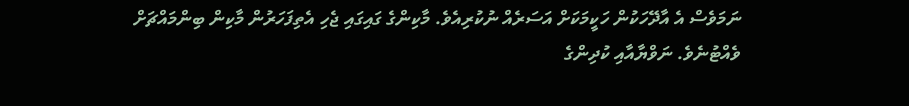ނަމަވެސް އެ އާދޭހަކުން ހަކީމަކަށް އަސަރެއް ނުކުރިއެވެ. މާކިންގެ ގައިގައި ޖެހި އެތިފަހަރުން މާކިން ބިންމައްޗަށް ވެއްޓުނެވެ. ނަވްޔާއާއި ކުދިންގެ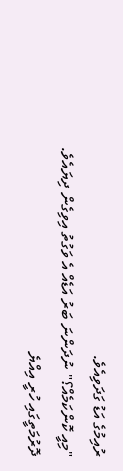ރުއިމުގެ އަޑު ގަދަވިއެވެ.
"މިއީ ކޮންކަމެއް؟" ނުދަންނަ ބަރު އަޑެއް އެ ވަގުތު އިވިގެން ދިޔައެވެ.
ދޮރުމަތީގައި ހުރީ އިއްޔެ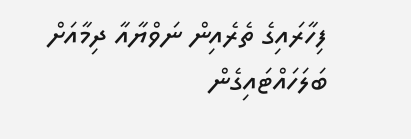ފިހާރައިގެ ތެރެއިން ނަވްޔާއާ ދިމާއަށް ބަލަހައްޓައިގެން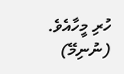ހުރި މީހާއެވެ.
(ނުނިމޭ)